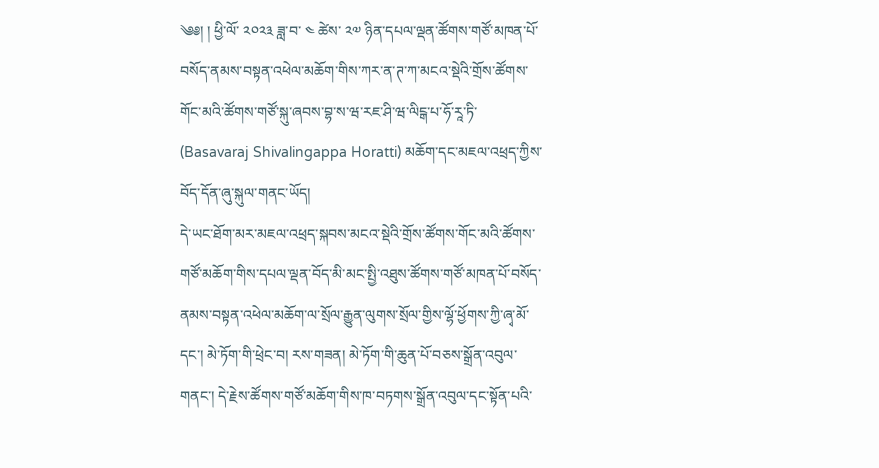༄༅། ། ཕྱི་ལོ་ ༢༠༢༣ ཟླ་བ་ ༤ ཚེས་ ༢༧ ཉིན་དཔལ་ལྡན་ཚོགས་གཙོ་མཁན་པོ་བསོད་ནམས་བསྟན་འཕེལ་མཆོག་གིས་ཀར་ན་ཊ་ཀ་མངའ་སྡེའི་གྲོས་ཚོགས་གོང་མའི་ཚོགས་གཙོ་སྐུ་ཞབས་བྷ་ས་ཝ་རཇ་ཤི་ཝ་ལིངྒ་པ་ཧོ་རཱ་ཏི་ (Basavaraj Shivalingappa Horatti) མཆོག་དང་མཇལ་འཕྲད་ཀྱིས་བོད་དོན་ཞུ་སྐུལ་གནང་ཡོད།
དེ་ཡང་ཐོག་མར་མཇལ་འཕྲད་སྐབས་མངའ་སྡེའི་གྲོས་ཚོགས་གོང་མའི་ཚོགས་གཙོ་མཆོག་གིས་དཔལ་ལྡན་བོད་མི་མང་སྤྱི་འཐུས་ཚོགས་གཙོ་མཁན་པོ་བསོད་ནམས་བསྟན་འཕེལ་མཆོག་ལ་སྲོལ་རྒྱུན་ལུགས་སྲོལ་གྱིས་ལྷོ་ཕྱོགས་ཀྱི་ཞྭ་མོ་དང་། མེ་ཏོག་གི་ཕྲེང་བ། རས་གཟན། མེ་ཏོག་གི་ཆུན་པོ་བཅས་སྒྲོན་འབུལ་གནང་། དེ་རྗེས་ཚོགས་གཙོ་མཆོག་གིས་ཁ་བཏགས་སྒྲོན་འབུལ་དང་སྟོན་པའི་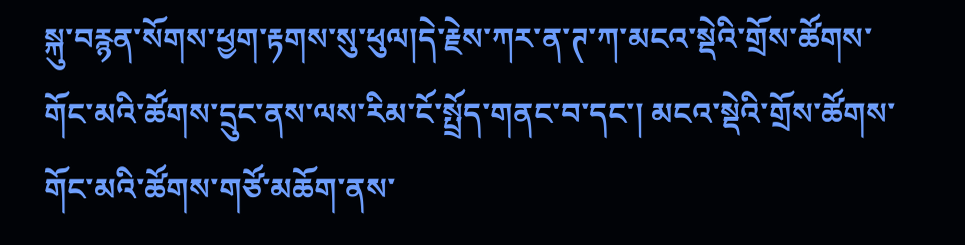སྐུ་བརྙན་སོགས་ཕྱག་རྟགས་སུ་ཕུལ།དེ་རྗེས་ཀར་ན་ཊ་ཀ་མངའ་སྡེའི་གྲོས་ཚོགས་གོང་མའི་ཚོགས་དྲུང་ནས་ལས་རིམ་ངོ་སྤྲོད་གནང་བ་དང་། མངའ་སྡེའི་གྲོས་ཚོགས་གོང་མའི་ཚོགས་གཙོ་མཆོག་ནས་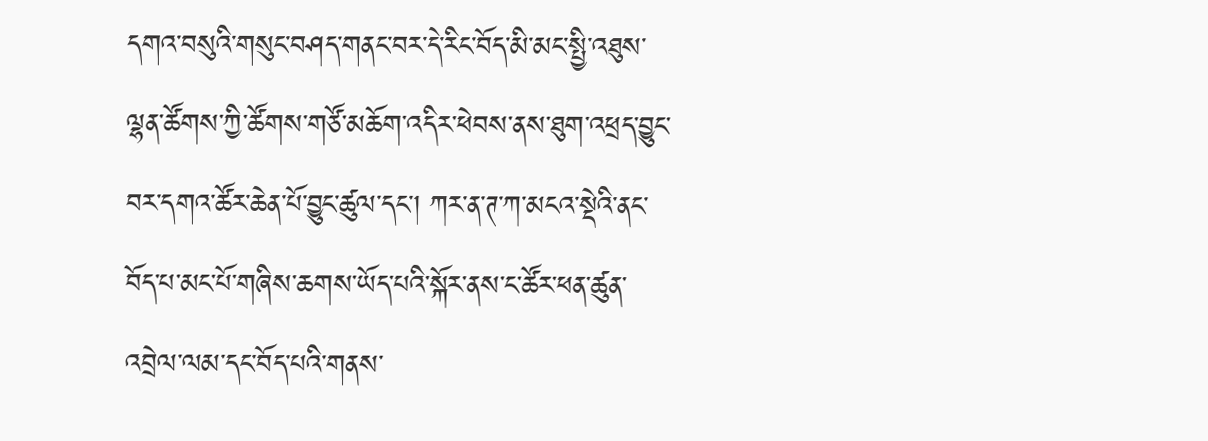དགའ་བསུའི་གསུང་བཤད་གནང་བར་དེ་རིང་བོད་མི་མང་སྤྱི་འཐུས་ལྷན་ཚོགས་ཀྱི་ཚོགས་གཙོ་མཆོག་འདིར་ཕེབས་ནས་ཐུག་འཕྲད་བྱུང་བར་དགའ་ཚོར་ཆེན་པོ་བྱུང་ཚུལ་དང་། ཀར་ན་ཊ་ཀ་མངའ་སྡེའི་ནང་བོད་པ་མང་པོ་གཞིས་ཆགས་ཡོད་པའི་སྐོར་ནས་ང་ཚོར་ཕན་ཚུན་འབྲེལ་ལམ་དང་བོད་པའི་གནས་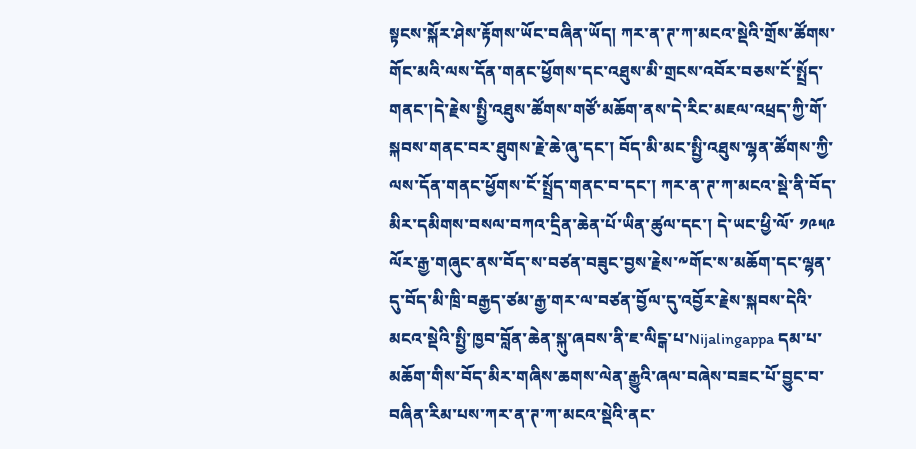སྟངས་སྐོར་ཤེས་རྟོགས་ཡོང་བཞིན་ཡོད། ཀར་ན་ཊ་ཀ་མངའ་སྡེའི་གྲོས་ཚོགས་གོང་མའི་ལས་དོན་གནང་ཕྱོགས་དང་འཐུས་མི་གྲངས་འབོར་བཅས་ངོ་སྤྲོད་གནང་།དེ་རྗེས་སྤྱི་འཐུས་ཚོགས་གཙོ་མཆོག་ནས་དེ་རིང་མཇལ་འཕྲད་ཀྱི་གོ་སྐབས་གནང་བར་ཐུགས་རྗེ་ཆེ་ཞུ་དང་། བོད་མི་མང་སྤྱི་འཐུས་ལྷན་ཚོགས་ཀྱི་ལས་དོན་གནང་ཕྱོགས་ངོ་སྤྲོད་གནང་བ་དང་། ཀར་ན་ཊ་ཀ་མངའ་སྡེ་ནི་བོད་མིར་དམིགས་བསལ་བཀའ་དྲིན་ཆེན་པོ་ཡིན་ཚུལ་དང་། དེ་ཡང་ཕྱི་ལོ་ ༡༩༥༩ ལོར་རྒྱ་གཞུང་ནས་བོད་ས་བཙན་བཟུང་བྱས་རྗེས་༸གོང་ས་མཆོག་དང་ལྷན་དུ་བོད་མི་ཁྲི་བརྒྱད་ཙམ་རྒྱ་གར་ལ་བཙན་བྱོལ་དུ་འབྱོར་རྗེས་སྐབས་དེའི་མངའ་སྡེའི་སྤྱི་ཁྱབ་བློན་ཆེན་སྐུ་ཞབས་ནི་ཇ་ལིངྒ་པ་Nijalingappa དམ་པ་མཆོག་གིས་བོད་མིར་གཞིས་ཆགས་ལེན་རྒྱུའི་ཞལ་བཞེས་བཟང་པོ་བྱུང་བ་བཞིན་རིམ་པས་ཀར་ན་ཊ་ཀ་མངའ་སྡེའི་ནང་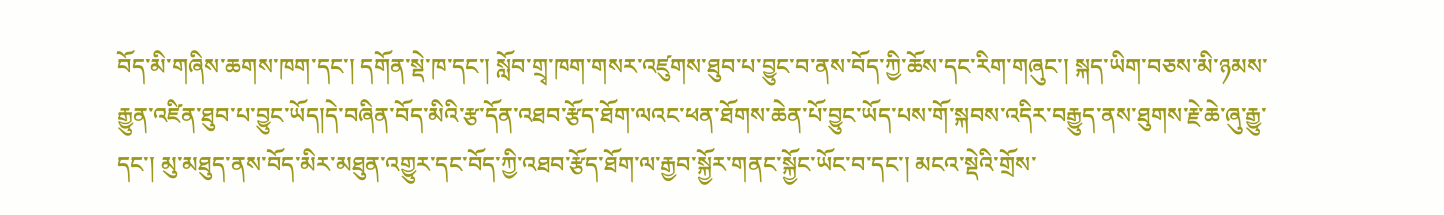བོད་མི་གཞིས་ཆགས་ཁག་དང་། དགོན་སྡེ་ཁ་དང་། སློབ་གྲྭ་ཁག་གསར་འཛུགས་ཐུབ་པ་བྱུང་བ་ནས་བོད་ཀྱི་ཆོས་དང་རིག་གཞུང་། སྐད་ཡིག་བཅས་མི་ཉམས་རྒྱུན་འཛིན་ཐུབ་པ་བྱུང་ཡོད།དེ་བཞིན་བོད་མིའི་རྩ་དོན་འཐབ་རྩོད་ཐོག་ལའང་ཕན་ཐོགས་ཆེན་པོ་བྱུང་ཡོད་པས་གོ་སྐབས་འདིར་བརྒྱུད་ནས་ཐུགས་རྗེ་ཆེ་ཞུ་རྒྱུ་དང་། མུ་མཐུད་ནས་བོད་མིར་མཐུན་འགྱུར་དང་བོད་ཀྱི་འཐབ་རྩོད་ཐོག་ལ་རྒྱབ་སྐྱོར་གནང་སྐྱོང་ཡོང་བ་དང་། མངའ་སྡེའི་གྲོས་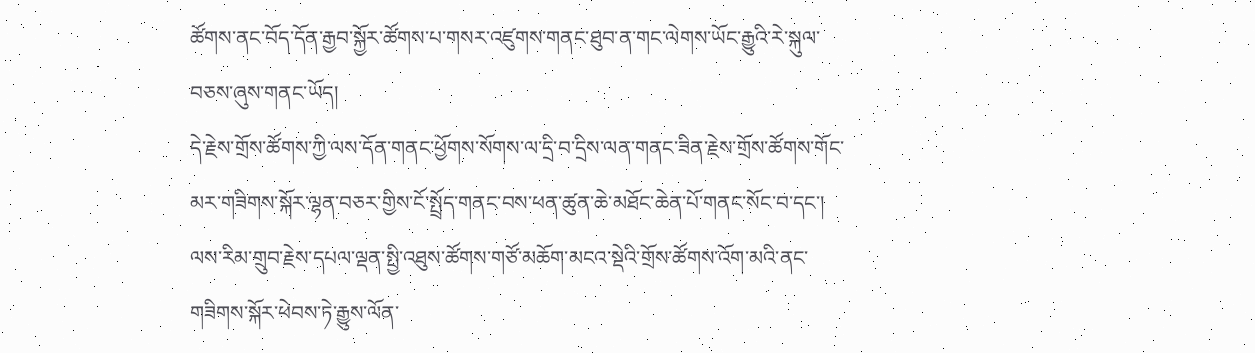ཚོགས་ནང་བོད་དོན་རྒྱབ་སྐྱོར་ཚོགས་པ་གསར་འཛུགས་གནང་ཐུབ་ན་གང་ལེགས་ཡོང་རྒྱུའི་རེ་སྐུལ་བཅས་ཞུས་གནང་ཡོད།
དེ་རྗེས་གྲོས་ཚོགས་ཀྱི་ལས་དོན་གནང་ཕྱོགས་སོགས་ལ་དྲི་བ་དྲིས་ལན་གནང་ཟིན་རྗེས་གྲོས་ཚོགས་གོང་མར་གཟིགས་སྐོར་ལྷན་བཅར་གྱིས་ངོ་སྤྲོད་གནང་བས་ཕན་ཚུན་ཆེ་མཐོང་ཆེན་པོ་གནང་སོང་བ་དང་། ལས་རིམ་གྲུབ་རྗེས་དཔལ་ལྡན་སྤྱི་འཐུས་ཚོགས་གཙོ་མཆོག་མངའ་སྡེའི་གྲོས་ཚོགས་འོག་མའི་ནང་གཟིགས་སྐོར་ཕེབས་ཏེ་རྒྱུས་ལོན་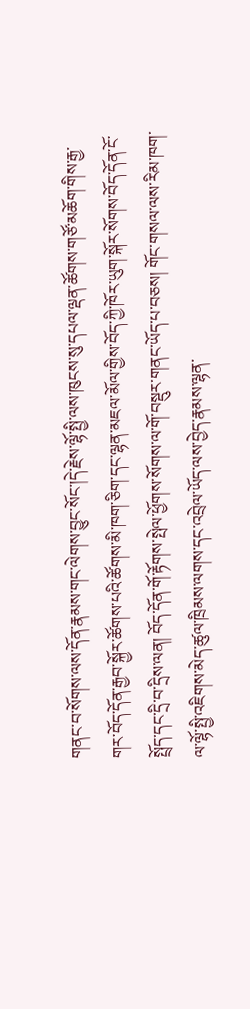གནང་བ་སོགས་ལས་དོན་རྣམས་གང་ལེགས་བྱུང་སོང་།དེ་རྗེས་ལྷོ་སྤྱི་ལས་ཁུངས་སུ་དཔལ་ལྡན་ཚོགས་གཙོ་མཆོག་གིས་རྒྱ་གར་བོད་དོན་རྒྱབ་སྐྱོར་ཚོགས་པའི་ཚོགས་མི་ཁག་ཅིག་དང་ལྷན་མཇལ་མོལ་གྱིས་བོད་ཀྱི་ཁོར་ཡུག་སྐོར་སོགས་བོད་དོན་ངོ་སྤྲོད་དང་དྲི་བ་དྲིས་ལན། བོད་དོན་གོ་རྟོགས་སྤེལ་ཕྱོགས་སོགས་ལ་གོ་བསྡུར་གནང་ཡོད་པ་བཅས། གོང་གསལ་ལས་རིམ་ཁག་ལ་ལྷོ་སྤྱི་འཇིགས་མེད་ཚུལ་ཁྲིམས་ལགས་དང་འབྲེལ་ཡོད་ལས་བྱེད་རྣམས་ལྷན་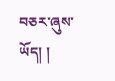བཅར་ཞུས་ཡོད། །